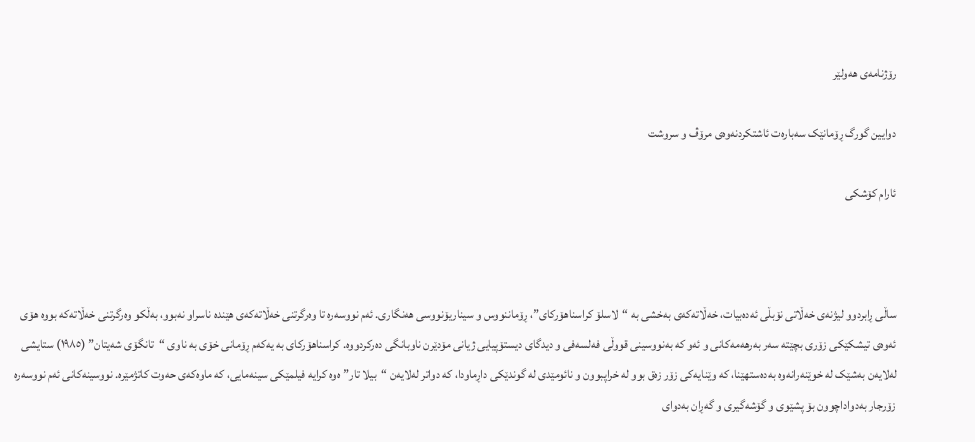رۆژنامەی ھەولێر

دوایین گورگ ڕۆمانێک سەبارەت ئاشتکردنەوەی مرۆڤ و سروشت

ئارام کۆشکی



ساڵی ڕابردوو لیژنەی خەڵاتی نۆبڵی ئەدەبیات، خەڵاتەکەی بەخشی بە “لاسلۆ کراسناهۆرکای”، ڕۆماننووس و سیناریۆنووسی هەنگاری. ئەم نووسەرە تا وەرگرتنی خەڵاتەکەی هێندە ناسراو نەبوو، بەڵکو وەرگرتنی خەڵاتەکە بووە هۆی ئەوەی تیشکێکی زۆری بچێتە سەر بەرهەمەکانی و ئەو کە بەنووسینی قووڵی فەلسەفی و دیدگای دیستۆپیایی ژیانی مۆدێرن ناوبانگی دەرکردووە. کراسناهۆرکای بە یەکەم ڕۆمانی خۆی بە ناوی “تانگۆی شەیتان” (١٩٨٥) ستایشی لەلایەن بەشێک لە خوێنەرانەوە بەدەستهێنا، کە وێنایەکی زۆر زەق بوو لە خراپبوون و نائومێدی لە گوندێکی داڕماودا، کە دواتر لەلایەن “بیلا تار”ەوە کرایە فیلمێکی سینەمایی، کە ماوەکەی حەوت کاتژمێرە. نووسینەکانی ئەم نووسەرە زۆرجار بەدواداچوون بۆ پشێوی و گۆشەگیری و گەڕان بەدوای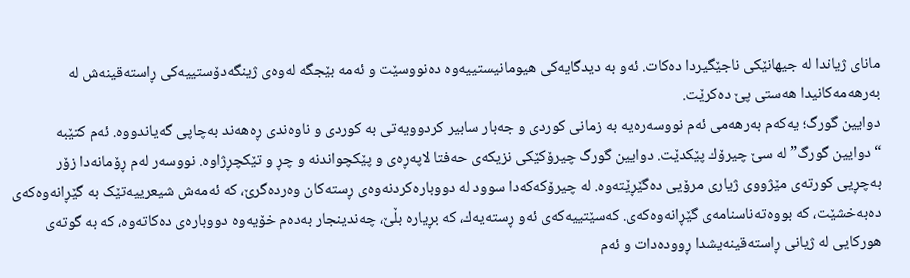مانای ژیاندا لە جیهانێکی ناجێگیردا دەکات. ئەو بە دیدگایەکی هیومانیستییەوە دەنووسێت و ئەمە بێجگە لەوەی ژینگەدۆستییەکی ڕاستەقینەش لە بەرهەمەکانیدا هەستی پێ دەکرێت.
دوایین گورگ؛ یەکەم بەرهەمی ئەم نووسەرەیە بە زمانی کوردی و جەبار سابیر کردوویەتی بە کوردی و ناوەندی ڕەهەند بەچاپی گەیاندووە. ئەم کتێبە “دوایین گورگ” له‌ سێ چیرۆك پێكدێت. دوایین گورگ چیرۆكێكی نزیكه‌ی حه‌فتا لاپه‌ڕه‌ی و پێكچواندنه و چڕ و تێکچڕژاوە‌. نووسەر لەم ڕۆمانەدا زۆر بەچڕیی كورته‌ی مێژووی ژیاری مرۆیی ده‌گێڕێته‌وه‌. له‌ چیرۆكەکە‌دا سوود له‌ دووباره‌كردنه‌وه‌ی ڕسته‌كان وه‌رده‌گرێ، کە ئەمەش شیعرییەتێک بە گێڕانەوەکەی دەبەخشێت، کە بووەتەناسنامەی گێڕانەوەکەی. كه‌سێتییه‌كه‌ی ئه‌و ڕسته‌یه‌ك، كه‌ بڕیاره بڵێ، چه‌ندینجار به‌ده‌م خۆیه‌وه‌ دووباره‌ی ده‌كاته‌وه،‌ كه‌ به‌ گوته‌ی هوركایی له‌ ژیانی ڕاسته‌قینه‌یشدا ڕووده‌دات و ئه‌م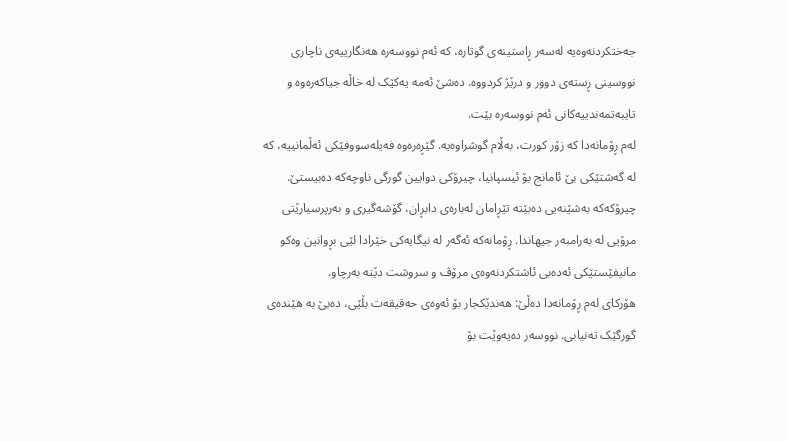جه‌ختكردنه‌وه‌یه‌ له‌سه‌ر ڕاستینه‌ی گوتاره، كه‌ ئه‌م نووسه‌ره‌ هه‌نگارییه‌ی ناچاری نووسینی ڕسته‌ی دوور و درێژ كردووه‌. دەشێ ئەمە یەکێک لە خاڵە جیاکەرەوە و تایبەتمەندییەکانی ئەم نووسەرە بێت.
له‌م ڕۆمانه‌دا كه‌ زۆر كورت، به‌ڵام گوشراوه‌یه‌. گێڕه‌ره‌وه‌ فه‌یله‌سووفێكی ئه‌ڵمانییه،‌ كه‌ له‌ گه‌شتێكی بێ ئامانج بۆ ئیسپانیا، چیرۆكی دوایین گورگی ناوچه‌كه‌ ده‌بیستێ. چیرۆكه‌كه‌ به‌شێنه‌یی ده‌بێته‌ تێڕامان له‌باره‌ی دابڕان، گۆشه‌گیری و به‌رپرسیارێتی مرۆیی له‌ به‌رامبه‌ر جیهاندا. ڕۆمانەکە ئەگەر لە نیگایەکی خێرادا لێی بڕوانین وەکو مانیفێستێکی ئەدەبی ئاشتکردنەوەی مرۆڤ و سروشت دێتە بەرچاو.
هۆرکای لەم ڕۆمانەدا دەڵێ: هەندێکجار بۆ ئەوەی حەقیقەت بڵێی، دەبێ بە هێندەی گورگێک تەنیابی. نووسەر دەیەوێت بۆ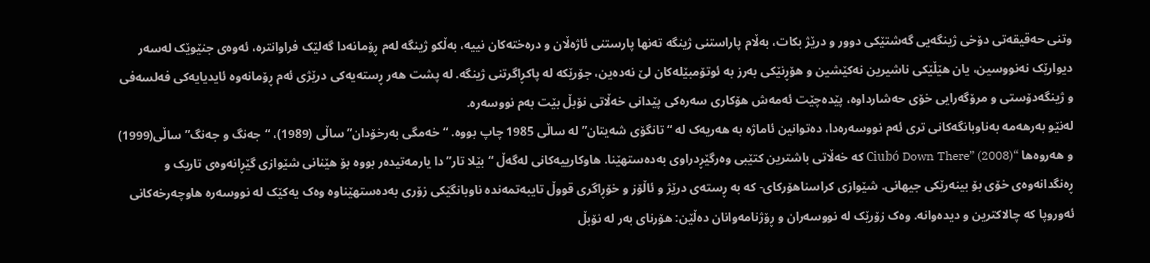وتنی حەقیقەتی دۆخی ژینگەیی گەشتێکی دوور و درێژ بکات، بەڵام پاراستنی ژینگە تەنها پارستنی ئاژەڵان و درەختەکان نییە، بەڵکو ژینگە لەم ڕۆمانەدا گەلێک فراوانترە، ئەوەی جنێوێک لەسەر دیوارێک نەنووسین، یان هێڵێکی ناشیرین نەکێشین و هۆڕنێکی بەرز بە ئوتۆمبێلەکان لێ نەدەین، جۆرێکە لە پاکڕاگرتنی ژینگە. لە پشت هەر ڕستەیەکی درێژی ئەم ڕۆمانەوە ئایدیایەکی فەلسەفی و ژینگەدۆستی و مرۆگەرایی خۆی حەشارداوە، پێدەچێت ئەمەش هۆکاری سەرەکی پێدانی خەڵاتی نۆبڵ بێت بەم نووسەرە.
لەنێو بەرهەمە بەناوبانگەکانی تری ئەم نووسەرەدا، دەتوانین ئاماژە بە هەریەک لە “تانگۆی شەیتان” لە ساڵی 1985 چاپ بووە. “خەمگی بەرخۆدان” ساڵی (1989)، “جەنگ و جەنگ” ساڵی(1999) و هەروەها “Ciubó Down There” (2008) کە خەڵاتی باشترین کتێبی وەرگێڕدراوی بەدەستهێنا. هاوکارییەکانی لەگەڵ “بێلا تار”دا یارمەتیدەر بووە بۆ هێنانی شێوازی گێڕانەوەی تاریک و ڕەنگدانەوەی خۆی بۆ بینەرێکی جیهانی. شێوازی کراسناهۆرکای- کە بە ڕستەی درێژ و ئاڵۆز و خۆڕاگری قووڵ تایبەتمەندە ناوبانگێکی زۆری بەدەستهێناوە وەک یەکێک لە نووسەرە هاوچەرخەکانی ئەوروپا کە چالاکترین و دیدەوانە. وەک زۆرێک لە نووسەران و ڕۆژنامەوانان دەڵێن: هۆرنای بەر لە نۆبڵ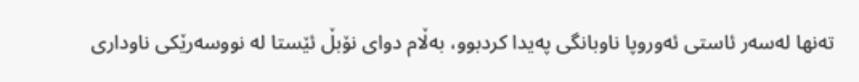تەنها لەسەر ئاستی ئەوروپا ناوبانگی پەیدا کردبوو، بەڵام دوای نۆبڵ ئێستا لە نووسەرێکی ناوداری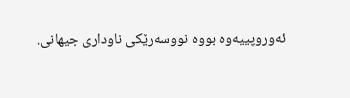ئەوروپییەوە بووە نووسەرێکی ناوداری جیهانی.